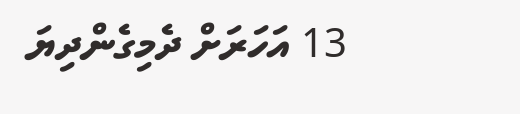13 އަހަރަށް ދެމިގެންދިޔަ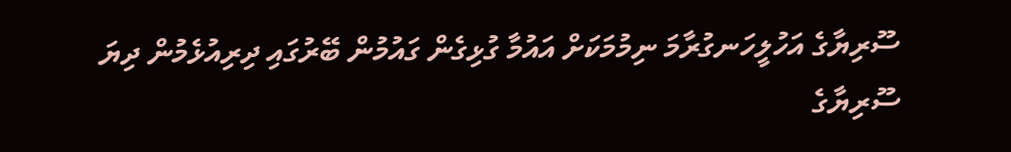ސޫރިޔާގެ އަހުލީހަނގުރާމަ ނިމުމަކަށް އައުމާ ގުޅިގެން ގައުމުން ބޭރުގައި ދިރިއުޅެމުން ދިޔަ ސޫރިޔާގެ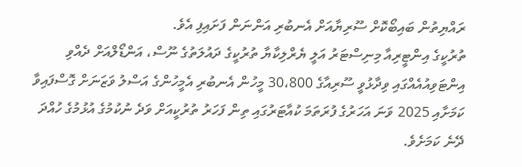ރައްޔިތުން ބައިބޯކޮށް ސޫރިޔާއަށް އެނބުރި އަންނަން ފަށައިފި އެވެ.
ތުރުކީގެ އިންޓީރިއާ މިނިސްޓަރު އަލީ ޔެރްލިކާޔާ ތުރުކީގެ ދައުލަތުގެ ނޫސް، އަންޑޯލްއަށް ދެއްވި އިންޓަވިއުއެއްގައި ވިދާޅުވީ ސޫރިއާގެ 30،800 މީހުން އެނބުރި އެމީހުންގެ އަސްލު ވަޒަނަށް ގޮސްފައިވާ ކަމަށާއި 2025 ވަނަ އަހަރުގެ ފުރަތަމަ ކުއާޓަރުގައި ތިން ފަހަރު ތުރުކީއަށް ވަދެ ނުކުމުގެ އުޅުމުގެ ހުއްދަ ދޭނެ ކަމަށެވެ.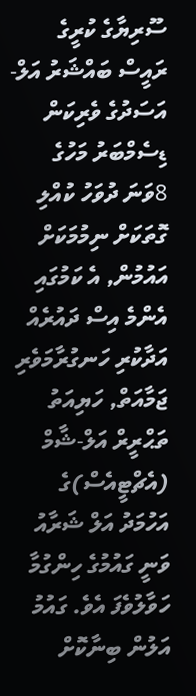ސޫރިޔާގެ ކުރީގެ ރައީސް ބައްޝަރު އަލް-އަސަދުގެ ވެރިކަން ޑިސެމްބަރު މަހުގެ 8ވަނަ ދުވަހު ކުއްލި ގޮތަކަށް ނިމުމަކަށް އައުމުން, އެ ކަމުގައި އެންމެ އިސް ދައުރެއް އަދާކުރި ހަނގުރާމަވެރި ޖަމާއަތް, ހަޔިއަތު ތަޙްރީރް އަލް-ޝާމް (އެޗްޓީއެސް)ގެ އަހުމަދު އަލް ޝަރާއު ވަނީ ގައުމުގެ ހިންގުމާ ހަވާލުވެފަ އެވެ. ގައުމު އަލުން ބިނާކޮށް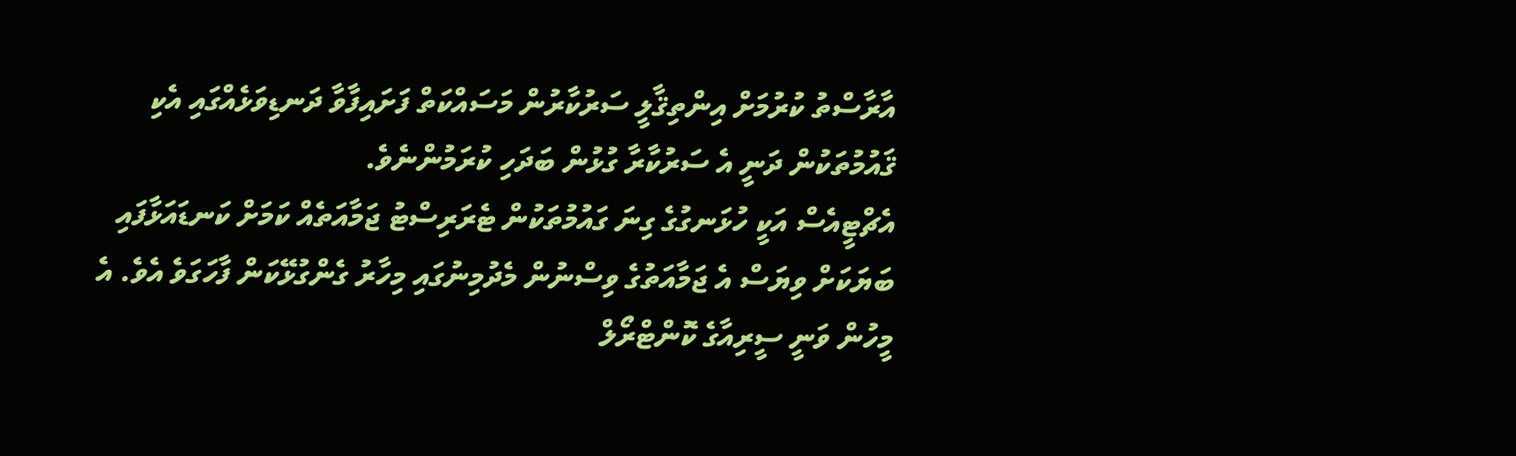އާރާސްތު ކުރުމަށް އިންތިޤާލީ ސަރުކާރުން މަސައްކަތް ފަށައިފާވާ ދަނޑިވަޅެއްގައި އެކި ޤައުމުތަކުން ދަނީ އެ ސަރުކާރާ ގުޅުން ބަދަހި ކުރަމުންނެވެ.
އެޗްޓީއެސް އަކީ ހުޅަނގުގެ ގިނަ ގައުމުތަކުން ޓެރަރިސްޓު ޖަމާއަތެއް ކަމަށް ކަނޑައަޅާފައި ބަޔަކަށް ވިޔަސް އެ ޖަމާއަތުގެ ވިސްނުން މެދުމިނުގައި މިހާރު ގެންގުޅޭކަން ފާހަގަވެ އެވެ. އެ މީހުން ވަނީ ސީރިއާގެ ކޮންޓްރޯލް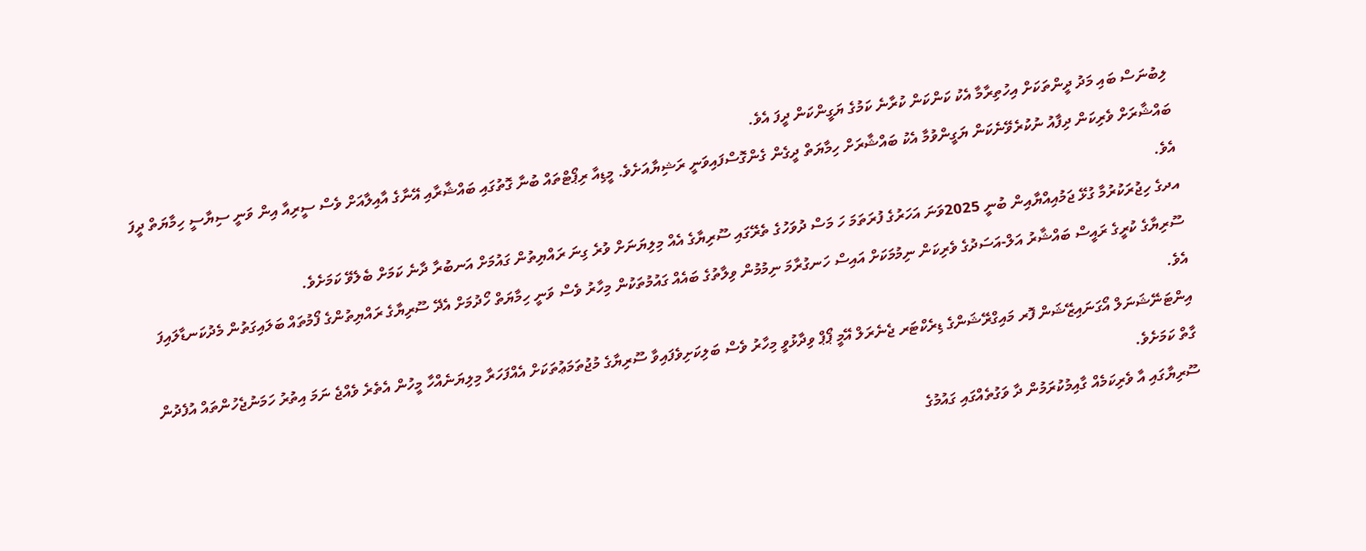ލިބުނަސް ބައި މަދު ދީންތަކަށް އިހުތިރާމާ އެކު ކަންކަން ކުރާނެ ކަމުގެ ޔަގީންކަން ދީފަ އެވެ.
ބައްޝާރަށް ވެރިކަން ދިފާއު ނުކުރެވޭނެކަން ޔަގީންވުމާ އެކު ބައްޝާރަށް ހިމާޔަތް ދީގެން ގެންގޮސްފައިވަނީ ރަޝިޔާއަށެވެ. މީޑިއާ ރިޕޯޓްތައް ބުނާ ގޮތުގައި ބައްޝާރާއި އޭނާގެ އާއިލާއަށް ވެސް ސީރިއާ އިން ވަނީ ސިޔާސީ ހިމާޔަތް ދީފަ އެވެ.
އދގެ ހިޖުރަކުރުމާ ގުޅޭ ޖަމުއިއްޔާއިން ބުނީ 2025ވަނަ އަހަރުގެ ފުރަތަމަ ހަ މަސް ދުވަހުގެ ތެރޭގައި ސޫރިޔާގެ އެއް މިލިޔަނަށް ވުރެ ގިނަ ރައްޔިތުން ގައުމަށް އަނބުރާ ދާނެ ކަމަށް ބެލެވޭ ކަމަށެވެ.
ސޫރިޔާގެ ކުރީގެ ރައީސް ބައްޝާރު އަލް-އަސަދުގެ ވެރިކަން ނިމުމަކަށް އައިސް ހަނގުރާމަ ނިމުމުން ވިލާތުގެ ބައެއް ގައުމުތަކުން މިހާރު ވެސް ވަނީ ހިމާޔަތް ހޯދުމަށް އެދޭ ސޫރިޔާގެ ރައްޔިތުންގެ ފޯމުތައް ބަލައިގަތުން މެދުކަނޑާލައިފަ އެވެ.
އިންޓަނޭޝަނަލް އޯގަނައިޒޭޝަން ފޮރ މައިގްރޭޝަންގެ ޑިރެކްޓަރ ޖެނެރަލް އޭމީ ޕޯޕް ވިދާޅުވީ މިހާރު ވެސް ބަލިކަށިވެފައިވާ ސޫރިޔާގެ މުޖުތަމަޢުތަކަށް އެއްފަހަރާ މިލިޔަނެއްހާ މީހުން އެތެރެ ވެއްޖެ ނަމަ އިތުރު ހަމަނުޖެހުންތައް އުފެދުން ގާތް ކަމަށެވެ.
ސޫރިޔާގައި އާ ވެރިކަމެއް ގާއިމުކުރަމުން ދާ ވަގުތެއްގައި ގައުމުގެ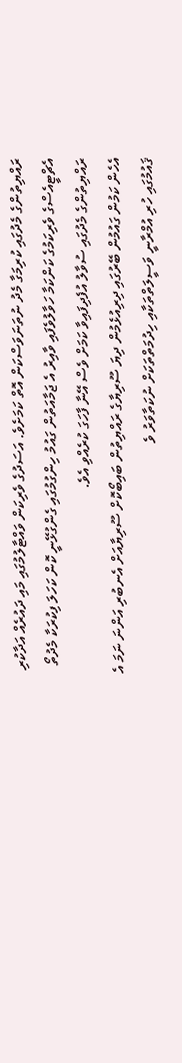ރައްޔިތުންގެ މެދުގައި ކުރިމަގާ މެދު ނުތަނަވަސްކަން އޮތް ކަމަށެވެ. އަސަދުގެ ވެރިކަން ވައްޓާލުމުގައި މައި ދައުރެއް އަދާކުރި އެޗްޓީއެސްގެ ވެރިކަމުގެ ކަންކަމާ ހަވާލުވެފައި ވާއިރު އެ ޖަމާއަތުން ގައުމު ހިންގުމުގައި ގެންގުޅޭނީ ކޮން ކަހަލަ ފިކުރަކާ މެދުތޯ ރައްޔިތުންގެ މެދުގައި ސުވާލު އުފެދިފައިވާ ކަމަށް ވެސް އޭނާ ފާހަގަ ކުރެއްވި އެވެ.
އެހެން ކަމުން ގައުމުން ބޭރުގައި ދިރިއުޅެމުން ދިޔަ ސޫރިޔާގެ ރައްޔިތުން ބައިބޯކޮށް ސޫރިޔާއަށް އެނބުރި އަންނަ ނަމަ އެ ޤައުމުގައި ހުރި އުމްރާނީ ވަސީލަތްތަކާއި ހިދުމަތްތަކަށް ނުކަތާވަރު ވެ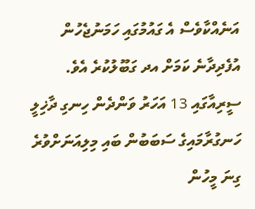އަނެއްކާވެސް އެ ގައުމުގައި ހަމަނުޖެހުން އުފެދިދާނެ ކަމަށް އދ ގަބޫލުކުރެ އެވެ.
ސީރިއާގައި 13 އަހަރު ވަންދެން ހިނގި ދާޚިލީ ހަނގުރާމައިގެ ސަބަބުން ބައި މިލިއަނަށްވުރެ ގިނަ މީހުން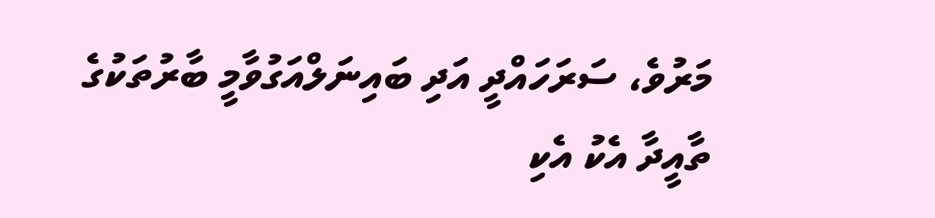މަރުވެ، ސަރަހައްދީ އަދި ބައިނަލްއަގުވާމީ ބާރުތަކުގެ ތާއީދާ އެކު އެކި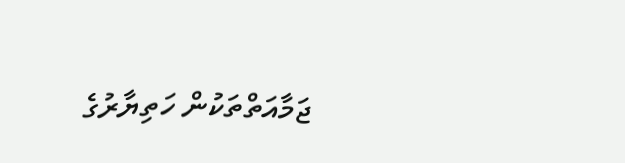ޖަމާއަތްތަކުން ހަތިޔާރުގެ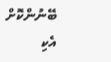ބޭނުންކޮށް އެކި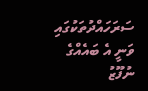ސަރަހައްދުތަކުގައި ވަނީ އެ ބައެއްގެ ނުފޫޒު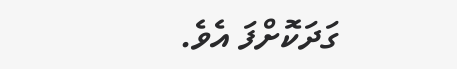ގަދަކޮށްފަ އެވެ.